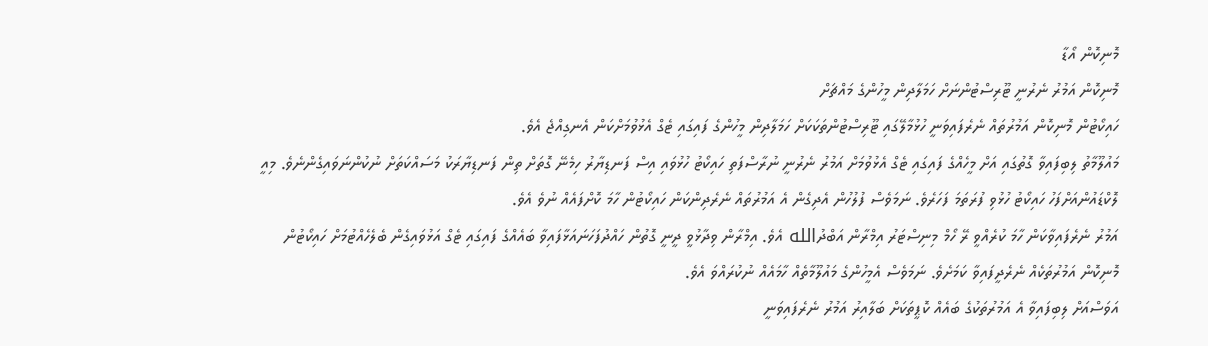މޮނިކޮން އޯޑާ
މޮނިކޮން އަމުރު ނެރުނީ ޓޫރިސްޓުންނަށް ހަމަލާދިން މީހުންގެ މައްޗަށް
ހައިކޯޓުން މޮނިކޮން އަމުރުތައް ނެރެފައިވަނީ ހުޅުމާލޭގައި ޓޫރިސްޓުންތަކަކަށް ހަމަލާދިން މީހުންގެ ފައިގައި ޓެގް އެޅުވުމަށްކަން އެނގިއްޖެ އެވެ.
މައުލޫމާތު ލިބިފައިވާ ގޮތުގައި އަށް މީހެއްގެ ފައިގައި ޓެގް އެޅުވުމަށް އަމުރު ނެރުނީ ނުރާސްފަތި ހައިކޯޓު ހުޅުވައި އިސް ފަނޑިޔާރު ހިމެނޭ ގޮތަށް ތިން ފަނޑިޔާރަކު މަސައްކަތަށް ނުކުންނަވައިގެންނެވެ. މިއީ ލޮކްޑައުންއަށްފަހު ހައިކޯޓު ހުޅުވި ފުރަތަމަ ފަހަރެވެ. ނަމަވެސް ފުލުހުން އެދިގެން އެ އަމުރުތައް ނެރެދިންކަން ހައިކޯޓުން ހާމަ ކޮށްފައެއް ނުވެ އެވެ.
އަމުރު ނެރެފައިވާކަން ހާމަ ކުރެއްވީ ރޭ ހޯމް މިނިސްޓަރު އިމްރާން އަބްދުالله އެވެ. އިމްރާން ވިދާޅުވީ ދީނީ ގޮތުން ހައްދުފަހަނައަޅާފައިވާ ބައެއްގެ ފައިގައި ޓެގް އަޅުވައިގެން ބެލެހެއްޓުމަށް ހައިކޯޓުން މޮނިކޮން އަމުރުތަކެއް ނެރެދީފައިވާ ކަމަށެވެ. ނަމަވެސް އެމީހުންގެ މައުލޫމާތެއް ހާމައެއް ނުކުރައްވަ އެވެ.
އަވަސްއަށް ލިބިފައިވާ އެ އަމުރުތަކުގެ ބައެއް ކޮޕީތަކަށް ބަލާއިރު އަމުރު ނެރެފައިވަނީ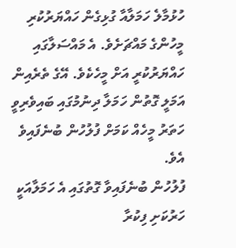ހުޅުމާލެ ހަމަލާއާ ގުޅިގެން ހައްޔަރުކުރި މީހުންގެ މައްޗަށެވެ. އެ މައްސަލާގައި ހައްޔަރުކުރީ އަށް މީހެކެވެ. އޭގެ ތެރެއިން އަމަލީ ގޮތުން ހަމަލާ ދިނުމުގައި ބައިވެރިވީ ހަތަރު މީހެއް ކަމަށް ފުލުހުން ބުނެފައިވެ އެވެ.
ފުލުހުން ބުނެފައިވާ ގޮތުގައި އެ ހަމަލާއަކީ ހަރުކަށި ފިކުރާ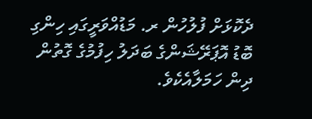ދެކޮޅަށް ފުލުހުން ރ. މަޑުއްވަރީގައި ހިންގި ބޮޑު އޮޕަރޭޝަންގެ ބަދަލު ހިފުމުގެ ގޮތުން ދިން ހަމަލާއެކެވެ.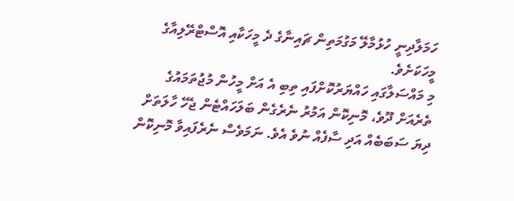ހަމަލާދިނީ ހުޅުމާލޭ މަގުމަތިން ޗައިނާގެ ދެ މީހަކާއި އޮސްޓްރޭލިއާގެ މީހަކަށެވެ.
މި މައްސަލާގައި ހައްޔަރުކޮށްފައި ތިބި އެ އަށް މީހުން މުޖުތަމައުގެ ތެރެއަށް ދޫވެ، މޮނިކޮން އަމުރު ނެރެގެން ބަލަހައްޓެން ޖެހޭ ހާލަތަށް ދިޔަ ސަބަބެއް އަދި ސާފެއް ނުވެ އެވެ. ނަމަވެސް ނެރެފައިވާ މޮނިކޮން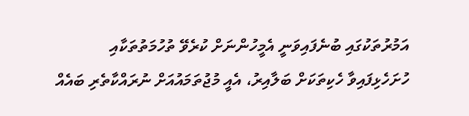އަމުރުތަކުގައި ބުނެފައިވަނީ އެމީހުންނަށް ކުރެވޭ ތުހުމަތުތަކާއި ހުށަހެޅިފައިވާ ހެކިތަކަށް ބަލާއިރު، އެއީ މުޖުތަމައުއަށް ނުރައްކާތެރި ބައެއް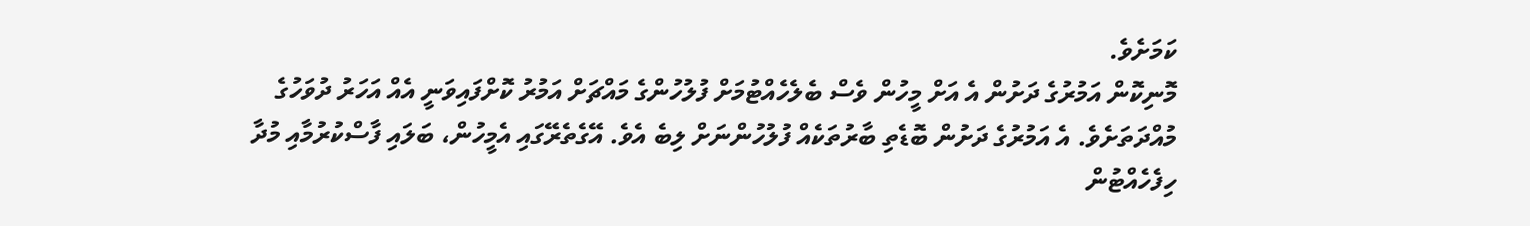ކަމަށެވެ.
މޮނިކޮން އަމުރުގެ ދަށުން އެ އަށް މީހުން ވެސް ބެލެހެއްޓުމަށް ފުލުހުންގެ މައްޗަށް އަމުރު ކޮށްފައިވަނީ އެއް އަހަރު ދުވަހުގެ މުއްދަތަށެވެ. އެ އަމުރުގެ ދަށުން ބޮޑެތި ބާރުތަކެއް ފުލުހުންނަށް ލިބެ އެވެ. އޭގެތެރޭގައި އެމީހުން، ބަލައި ފާސްކުރުމާއި މުދާ ހިފެހެއްޓުން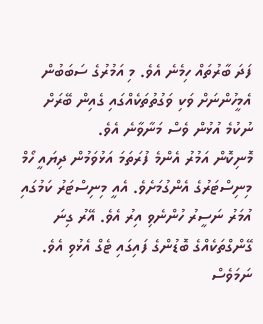ފަދަ ބާރުތައް ހިމެނެ އެވެ. މި އަމުރުގެ ސަބަބުން އެމީހުންނަށް ވަކި ވަގުތުތަކެއްގައި ގެއިން ބޭރަށް ނުކުމެ އުޅުން ވެސް މަނާވާނެ އެވެ.
މޮނިކޮން އަމުރު އެންމެ ފުރަތަމަ އަޅުވަމުން ދިޔައީ ހޯމް މިނިސްޓަރުގެ އެންގުމަށެވެ. އެއީ މިނިސްޓަރު ކަމުގައި އުމަރު ނަސީރު ހުންނެވި އިރު އެވެ. އޭރު ގިނަ ގޭންގްތަކެއްގެ ބޮޑުންގެ ފައިގައި ޓެގް އެޅުވި އެވެ. ނަމަވެސް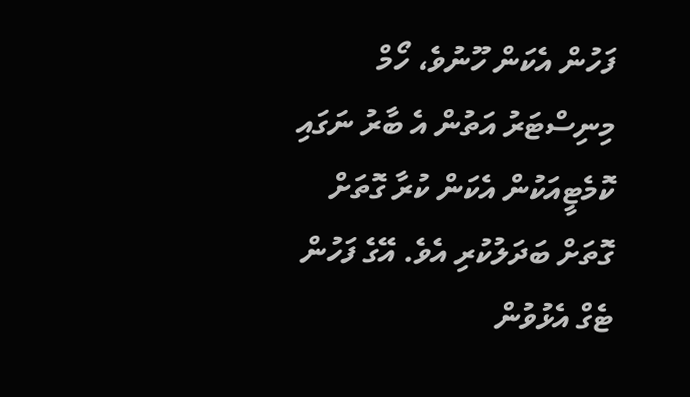ފަހުން އެކަން ހޫނުވެ، ހޯމް މިނިސްޓަރު އަތުން އެ ބާރު ނަގައި ކޮމެޓީއަކުން އެކަން ކުރާ ގޮތަށް ގޮތަށް ބަދަލުކުރި އެވެ. އޭގެ ފަހުން ޓެގް އެޅުވުން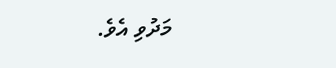މަދުވި އެވެ.